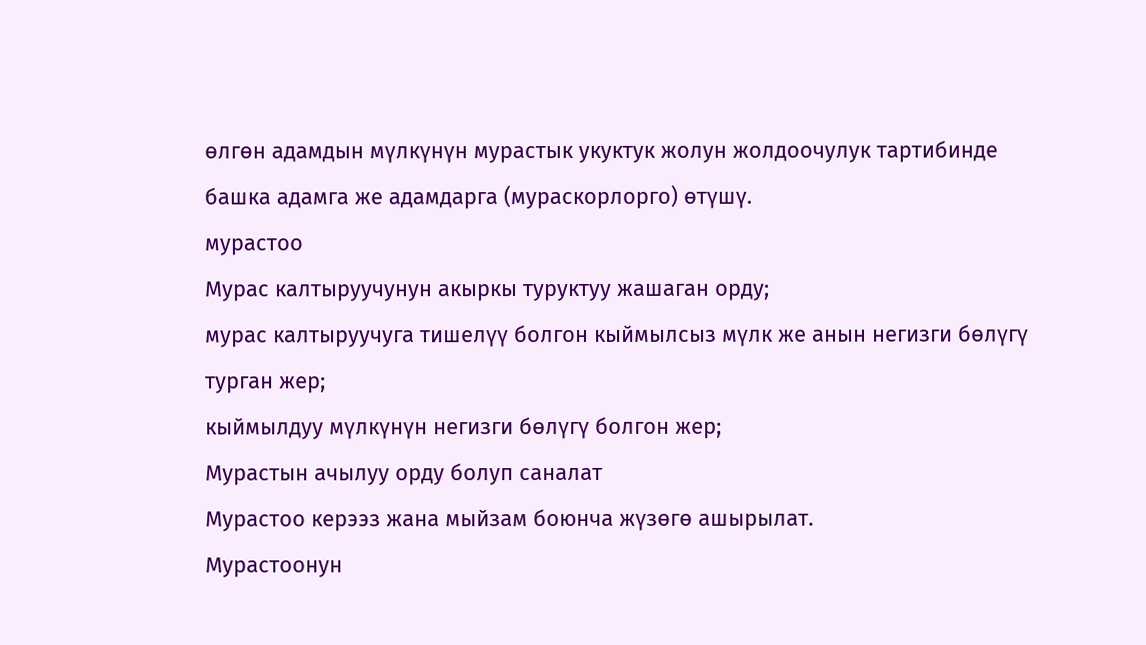өлгөн адамдын мүлкүнүн мурастык укуктук жолун жолдоочулук тартибинде башка адамга же адамдарга (мураскорлорго) өтүшү.
мурастоо
Мурас калтыруучунун акыркы туруктуу жашаган орду;
мурас калтыруучуга тишелүү болгон кыймылсыз мүлк же анын негизги бөлүгү турган жер;
кыймылдуу мүлкүнүн негизги бөлүгү болгон жер;
Мурастын ачылуу орду болуп саналат
Мурастоо керээз жана мыйзам боюнча жүзөгө ашырылат.
Мурастоонун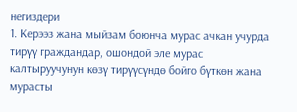негиздери
1. Керээз жана мыйзам боюнча мурас ачкан учурда тирүү граждандар, ошондой эле мурас калтыруучунун көзү тирүүсүндө бойго бүткөн жана мурасты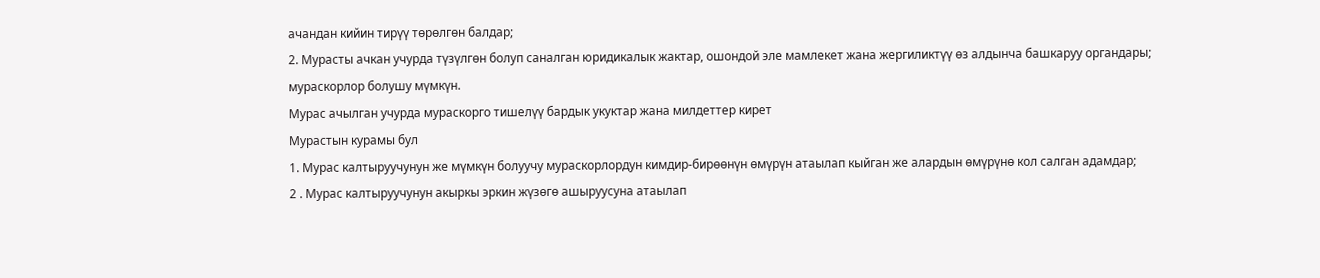ачандан кийин тирүү төрөлгөн балдар;
2. Мурасты ачкан учурда түзүлгөн болуп саналган юридикалык жактар, ошондой эле мамлекет жана жергиликтүү өз алдынча башкаруу органдары;
мураскорлор болушу мүмкүн.
Мурас ачылган учурда мураскорго тишелүү бардык укуктар жана милдеттер кирет
Мурастын курамы бул
1. Мурас калтыруучунун же мүмкүн болуучу мураскорлордун кимдир-бирөөнүн өмүрүн атаылап кыйган же алардын өмүрүнө кол салган адамдар;
2 . Мурас калтыруучунун акыркы эркин жүзөгө ашыруусуна атаылап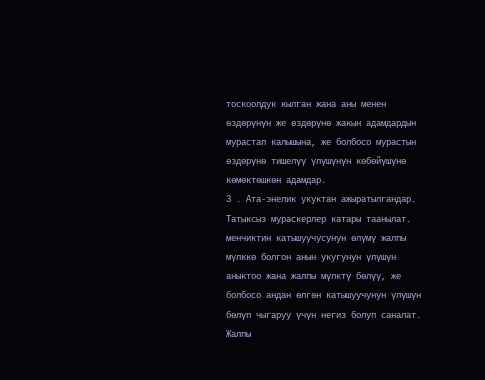тоскоолдук кылган жана аны менен өздөрүнүн же өздөрүнө жакын адамдардын мурастап калышына, же болбосо мурастын өздөрүнө тишелүү үлүшүнүн көбөйүшүнө көмөктөшкөн адамдар.
3 . Ата-энелик укуктан ажыратылгандар.
Татыксыз мураскерлер катары таанылат.
менчиктин катышуучусунун өлүмү жалпы мүлккө болгон анын укугунун үлүшүн аныктоо жана жалпы мүлктү бөлүү, же болбосо андан өлгөн катышуучунун үлүшүн бөлүп чыгаруу үчүн негиз болуп саналат.
Жалпы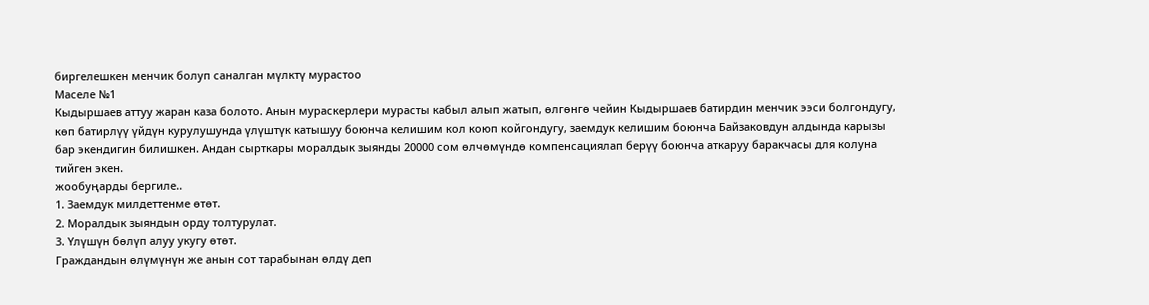биргелешкен менчик болуп саналган мүлктү мурастоо
Маселе №1
Кыдыршаев аттуу жаран каза болото. Анын мураскерлери мурасты кабыл алып жатып, өлгөнгө чейин Кыдыршаев батирдин менчик ээси болгондугу, көп батирлүү үйдүн курулушунда үлүштүк катышуу боюнча келишим кол коюп койгондугу, заемдук келишим боюнча Байзаковдун алдында карызы бар экендигин билишкен. Андан сырткары моралдык зыянды 20000 сом өлчөмүндө компенсациялап берүү боюнча аткаруу баракчасы для колуна тийген экен.
жообуңарды бергиле..
1. Заемдук милдеттенме өтөт.
2. Моралдык зыяндын орду толтурулат.
3. Үлүшүн бөлүп алуу укугу өтөт.
Граждандын өлүмүнүн же анын сот тарабынан өлдү деп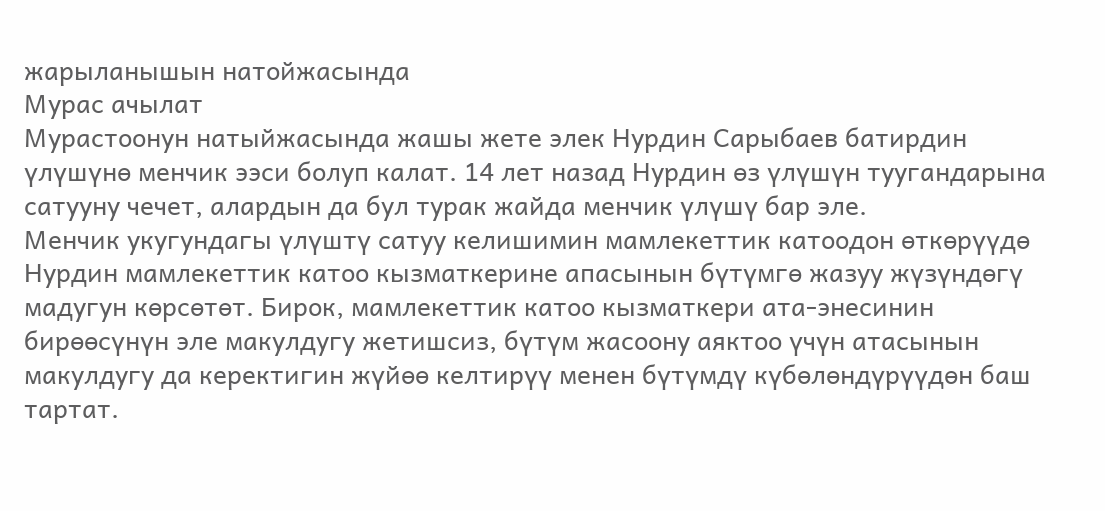жарыланышын натойжасында
Мурас ачылат
Мурастоонун натыйжасында жашы жете элек Нурдин Сарыбаев батирдин үлүшүнө менчик ээси болуп калат. 14 лет назад Нурдин өз үлүшүн туугандарына сатууну чечет, алардын да бул турак жайда менчик үлүшү бар эле.
Менчик укугундагы үлүштү сатуу келишимин мамлекеттик катоодон өткөрүүдө Нурдин мамлекеттик катоо кызматкерине апасынын бүтүмгө жазуу жүзүндөгү мадугун көрсөтөт. Бирок, мамлекеттик катоо кызматкери ата-энесинин бирөөсүнүн эле макулдугу жетишсиз, бүтүм жасоону аяктоо үчүн атасынын макулдугу да керектигин жүйөө келтирүү менен бүтүмдү күбөлөндүрүүдөн баш тартат.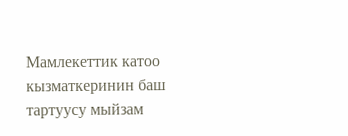Мамлекеттик катоо кызматкеринин баш тартуусу мыйзам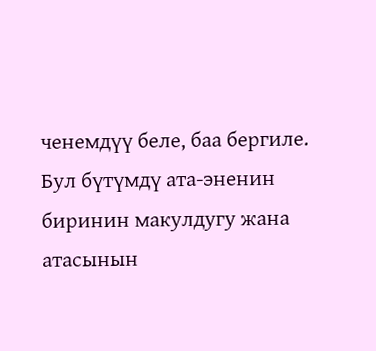ченемдүү беле, баа бергиле.
Бул бүтүмдү ата-эненин биринин макулдугу жана атасынын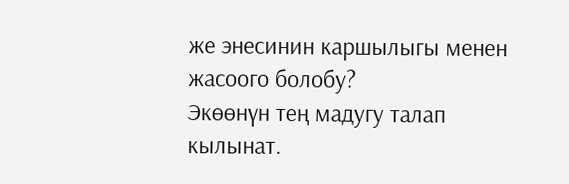же энесинин каршылыгы менен жасоого болобу?
Экөөнүн тең мадугу талап кылынат.